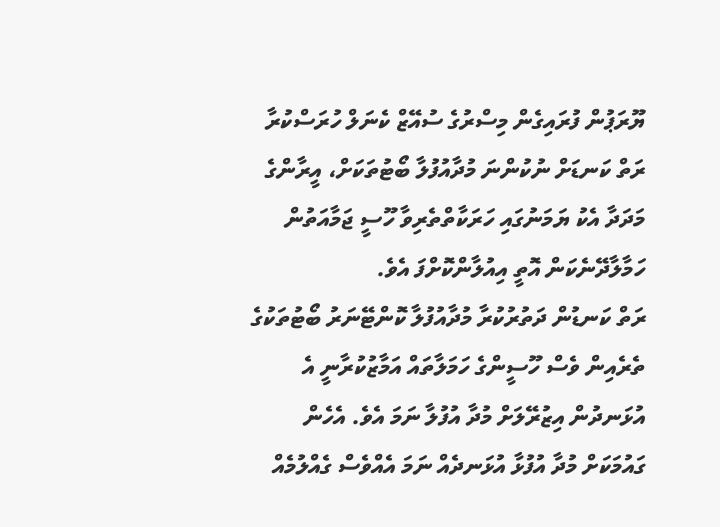ޔޫރަޕުން ފުރައިގެން މިސްރުގެ ސުއޭޒް ކެނަލް ހުރަސްކުރާ ރަތް ކަނޑަށް ނުކުންނަ މުދާއުފުލާ ބޯޓުތަކަށް، އީރާންގެ މަދަދާ އެކު ޔަމަނުގައި ހަރަކާތްތެރިވާ ހޫސީ ޖަމާއަތުން ހަމާލާދޭނެކަން އޮތީ އިއުލާންކޮށްފަ އެވެ.
ރަތް ކަނޑުން ދަތުރުކުރާ މުދާއުފުލާ ކޮންޓޭނަރު ބޯޓުތަކުގެ ތެރެއިން ވެސް ހޫސީންގެ ހަމަލާތައް އަމާޒުކުރާނީ އެ އުޅަނދުން އިޒުރޭލަށް މުދާ އުފުލާ ނަމަ އެވެ. އެހެން ގައުމަކަށް މުދާ އުފުޅާ އުޅަނދެއް ނަމަ އެއްވެސް ގެއްލުމެއް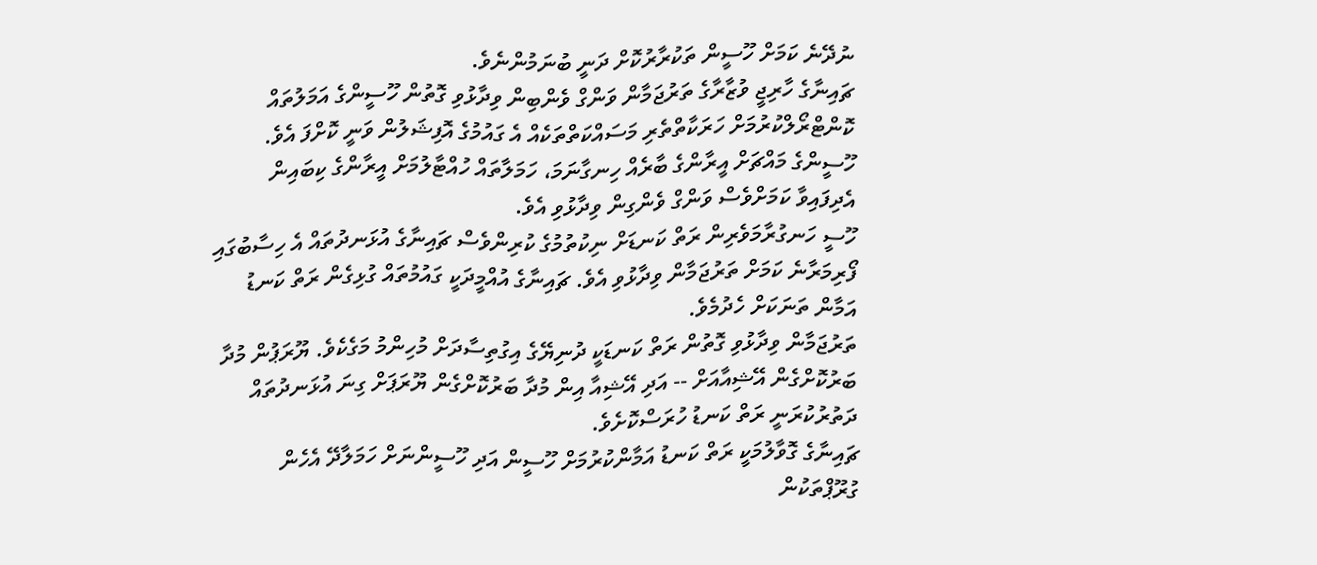ނުދޭނެ ކަމަށް ހޫސީން ތަކުރާރުކޮށް ދަނީ ބުނަމުންނެވެ.
ޗައިނާގެ ހާރިޖީ ވުޒާރާގެ ތަރުޖަމާން ވަންގް ވެންބިން ވިދާޅުވި ގޮތުން ހޫސީންގެ އަމަލުތައް ކޮންޓްރޯލްކުރުމަށް ހަރަކާތްތެރި މަސައްކަތްތަކެއް އެ ގައުމުގެ އޮފިޝަލުން ވަނީ ކޮށްފަ އެވެ.
ހޫސީންގެ މައްޗަށް އީރާންގެ ބާރެއް ހިނގާނަމަ، ހަމަލާތައް ހުއްޓާލުމަށް އީރާންގެ ކިބައިން އެދިފައިވާ ކަމަށްވެސް ވަންގް ވެންގިން ވިދާޅުވި އެވެ.
ހޫސީ ހަނގުރާމަވެރިން ރަތް ކަނޑަށް ނިކުތުމުގެ ކުރިންވެސް ޗައިނާގެ އުޅަނދުތައް އެ ހިސާބުގައި ފޯރިމަރާނެ ކަމަށް ތަރުޖަމާން ވިދާޅުވި އެވެ. ޗައިނާގެ އުއްމީދަކީ ގައުމުތައް ގުޅިގެން ރަތް ކަނޑު އަމާން ތަނަކަށް ހެދުމެވެ.
ތަރުޖަމާން ވިދާޅުވި ގޮތުން ރަތް ކަނޑަކީ ދުނިޔޭގެ އިގުތިސާދަށް މުހިންމު މަގެކެވެ. ޔޫރަޕުން މުދާ ބަރުކޮށްގެން އޭޝިއާއަށް -- އަދި އޭޝިއާ އިން މުދާ ބަރުކޮށްގެން ޔޫރަޕަށް ގިނަ އުޅަނދުތައް ދަތުރުކުރަނީ ރަތް ކަނޑު ހުރަސްކޮށެވެ.
ޗައިނާގެ ގޮވާލުމަކީ ރަތް ކަނޑު އަމާންކުރުމަށް ހޫސީން އަދި ހޫސީންނަށް ހަމަލާދޭ އެހެން ގުރޫޕްތަކުން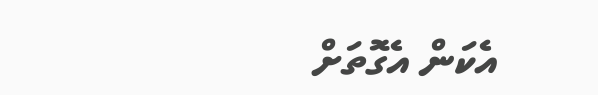އެކަން އެގޮތަށް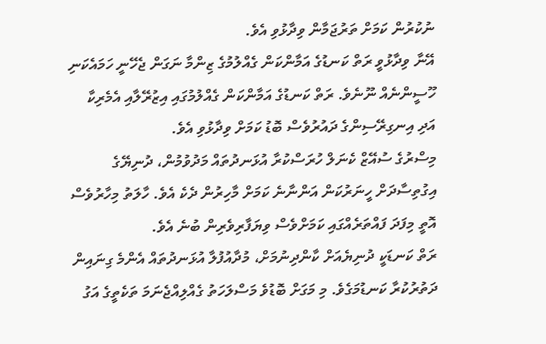ނުކުރުން ކަމަށް ތަރުޖަމާން ވިދާޅުވި އެވެ.
އޭނާ ވިދާޅުވީ ރަތް ކަނޑުގެ އަމާންކަން ގެއްލުމުގެ ޒިންމާ ނަގަން ޖެހޭނީ ހަމައެކަނި ހޫސީންނެއް ނޫނެވެ. ރަތް ކަނޑުގެ އަމާންކަން ގެއްލުމުގައި އިޒުރޭލާއި އެމެރިކާ އަދި އިނގިރޭސިންގެ ދައުރުވެސް ބޮޑު ކަމަށް ވިދާޅުވި އެވެ.
މިސްރުގެ ސުއޭޒް ކެނަލް ހުރަސްކުރާ އުޅަނދުތައް މަދުވުމުން، ދުނިޔޭގެ އިގުތިސާދަށް ހީނަރުކަން އަންނާނެ ކަމަށް މާހިރުން ދެކެ އެވެ. ހާލަތު މިހާރުވެސް އޮތީ މިފަދަ ފައްތަރެއްގައި ކަމަށްވެސް ވިޔަފާރިވެރިން ބުނެ އެވެ.
ރަތް ކަނޑަކީ ދުނިޔެއަށް ކާންދިނުމަށް، މުދާއުފުލާ އުޅަނދުތައް އެންމެ ގިނައިން ދަތުރުކުރާ ކަނޑުމަގެވެ. މި މަގަށް ބޮޑުވެ މަސްލަހަތު ގެއްލިއްޖެނަމަ ތަކެތީގެ އަގު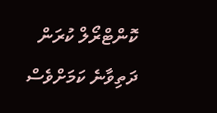ކޮންޓްރޯލް ކުރަން ދަތިވާނެ ކަމަށްވެސް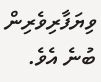ވިޔަފާރިވެރިން ބުނެ އެވެ.